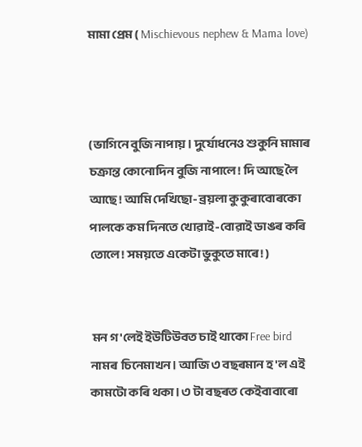মামা প্ৰেম ( Mischievous nephew & Mama love)



(ভাগিনে বুজি নাপায়। দুৰ্যোধনেও শুকুনি মামাৰ চক্ৰান্ত কোনোদিন বুজি নাপালে! দি আছে লৈ আছে! আমি দেখিছো- ব্ৰয়লা কুকুৰাবোৰকো পালকে কম দিনতে খোৱাই-বোৱাই ডাঙৰ কৰি তোলে! সময়তে একেটা ভুকুতে মাৰে! )


 মন গ'লেই ইউটিউবত চাই থাকো Free bird নামৰ  চিনেমাখন। আজি ৩ বছৰমান হ'ল এই কামটো কৰি থকা। ৩ টা বছৰত কেইবাবাৰো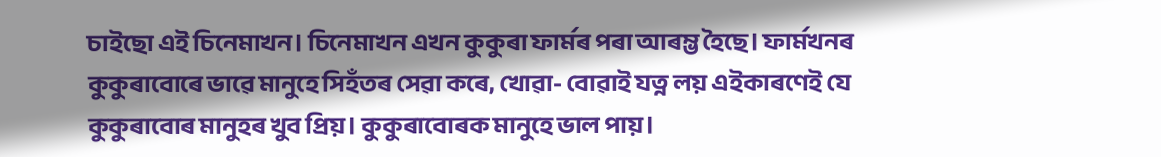চাইছো এই চিনেমাখন। চিনেমাখন এখন কুকুৰা ফাৰ্মৰ পৰা আৰম্ভ হৈছে। ফাৰ্মখনৰ কুকুৰাবোৰে ভাৱে মানুহে সিহঁতৰ সেৱা কৰে, খোৱা- বোৱাই যত্ন লয় এইকাৰণেই যে কুকুৰাবোৰ মানুহৰ খুব প্ৰিয়। কুকুৰাবোৰক মানুহে ভাল পায়।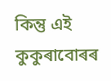কিন্তু এই কুকুৰাবোৰৰ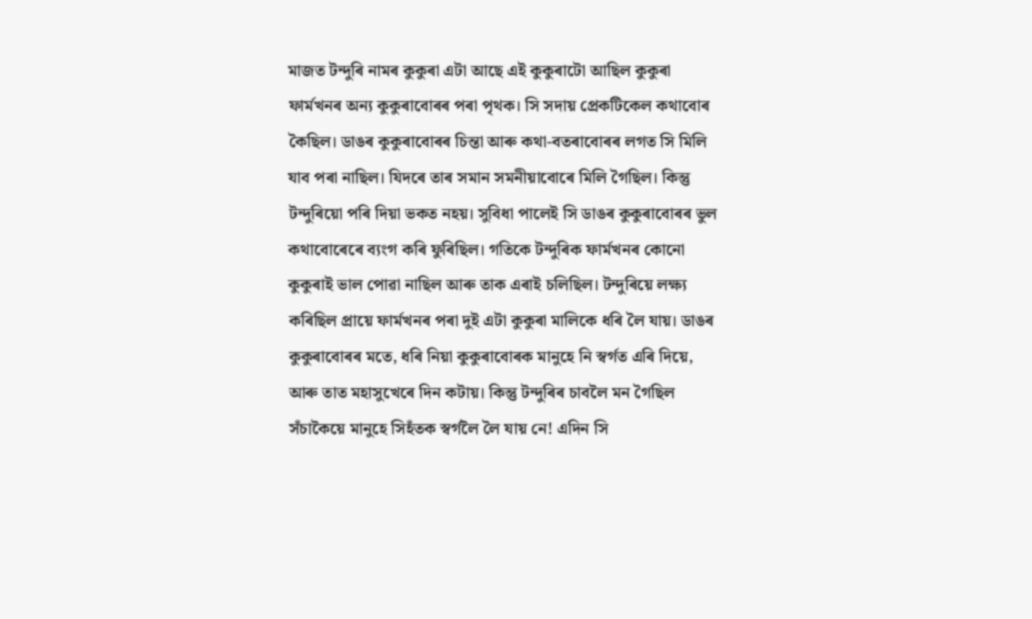মাজত টন্দুৰি নামৰ কুকুৰা এটা আছে এই কুকুৰাটো আছিল কুকুৰা ফাৰ্মখনৰ অন্য কুকুৰাবোৰৰ পৰা পৃথক। সি সদায় প্ৰেকটিকেল কথাবোৰ কৈছিল। ডাঙৰ কুকুৰাবোৰৰ চিন্তা আৰু কথা-বতৰাবোৰৰ লগত সি মিলি যাব পৰা নাছিল। যিদৰে তাৰ সমান সমনীয়াবোৰে মিলি গৈছিল। কিন্তু টন্দুৰিয়ো পৰি দিয়া ভকত নহয়। সুবিধা পালেই সি ডাঙৰ কুকুৰাবোৰৰ ভুল কথাবোৰেৰে ব্যংগ কৰি ফুৰিছিল। গতিকে টন্দুৰিক ফাৰ্মখনৰ কোনো কুকুৰাই ভাল পোৱা নাছিল আৰু তাক এৰাই চলিছিল। টন্দুৰিয়ে লক্ষ্য কৰিছিল প্ৰায়ে ফাৰ্মখনৰ পৰা দুই এটা কুকুৰা মালিকে ধৰি লৈ যায়। ডাঙৰ কুকুৰাবোৰৰ মতে, ধৰি নিয়া কুকুৰাবোৰক মানুহে নি স্বৰ্গত এৰি দিয়ে, আৰু তাত মহাসুখেৰে দিন কটায়। কিন্তু টন্দুৰিৰ চাবলৈ মন গৈছিল সঁচাকৈয়ে মানুহে সিহঁতক স্বৰ্গলৈ লৈ যায় নে! এদিন সি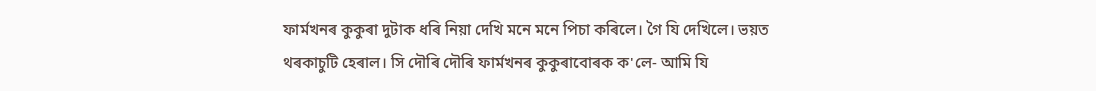ফাৰ্মখনৰ কুকুৰা দুটাক ধৰি নিয়া দেখি মনে মনে পিচা কৰিলে। গৈ যি দেখিলে। ভয়ত থৰকাচুটি হেৰাল। সি দৌৰি দৌৰি ফাৰ্মখনৰ কুকুৰাবোৰক ক'লে- আমি যি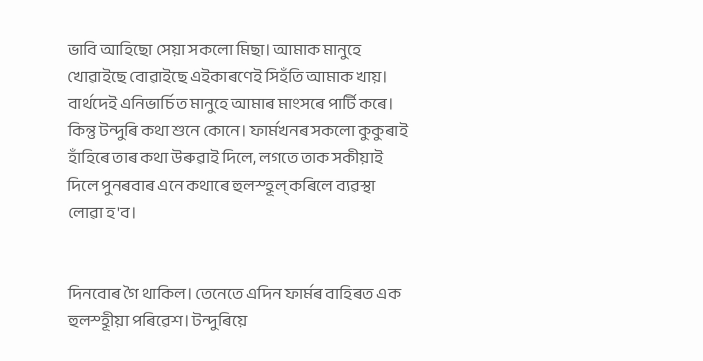ভাবি আহিছো সেয়া সকলো মিছা। আমাক মানুহে খোৱাইছে বোৱাইছে এইকাৰণেই সিহঁতি আমাক খায়। বাৰ্থদেই এনিভাৰ্চিত মানুহে আমাৰ মাংসৰে পাৰ্টি কৰে।  কিন্তু টন্দুৰি কথা শুনে কোনে। ফাৰ্মখনৰ সকলো কুকুৰাই হাঁহিৰে তাৰ কথা উৰুৱাই দিলে, লগতে তাক সকীয়াই দিলে পুনৰবাৰ এনে কথাৰে হুলস্হূল্ কৰিলে ব্যৱস্থা লোৱা হ'ব।


দিনবোৰ গৈ থাকিল। তেনেতে এদিন ফাৰ্মৰ বাহিৰত এক হুলস্হূীয়া পৰিৱেশ। টন্দুৰিয়ে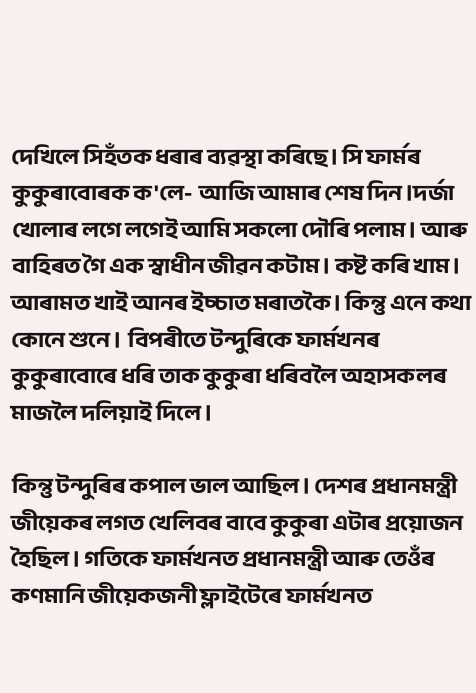দেখিলে সিহঁতক ধৰাৰ ব্যৱস্থা কৰিছে। সি ফাৰ্মৰ কুকুৰাবোৰক ক'লে-  আজি আমাৰ শেষ দিন।দৰ্জা খোলাৰ লগে লগেই আমি সকলো দৌৰি পলাম। আৰু বাহিৰত গৈ এক স্বাধীন জীৱন কটাম। কষ্ট কৰি খাম। আৰামত খাই আনৰ ইচ্চাত মৰাতকৈ। কিন্তু এনে কথা কোনে শুনে।  বিপৰীতে টন্দুৰিকে ফাৰ্মখনৰ কুকুৰাবোৰে ধৰি তাক কুকুৰা ধৰিবলৈ অহাসকলৰ মাজলৈ দলিয়াই দিলে।

কিন্তু টন্দুৰিৰ কপাল ভাল আছিল। দেশৰ প্ৰধানমন্ত্ৰী জীয়েকৰ লগত খেলিবৰ বাবে কুকুৰা এটাৰ প্ৰয়োজন হৈছিল। গতিকে ফাৰ্মখনত প্ৰধানমন্ত্ৰী আৰু তেওঁৰ কণমানি জীয়েকজনী ফ্লাইটেৰে ফাৰ্মখনত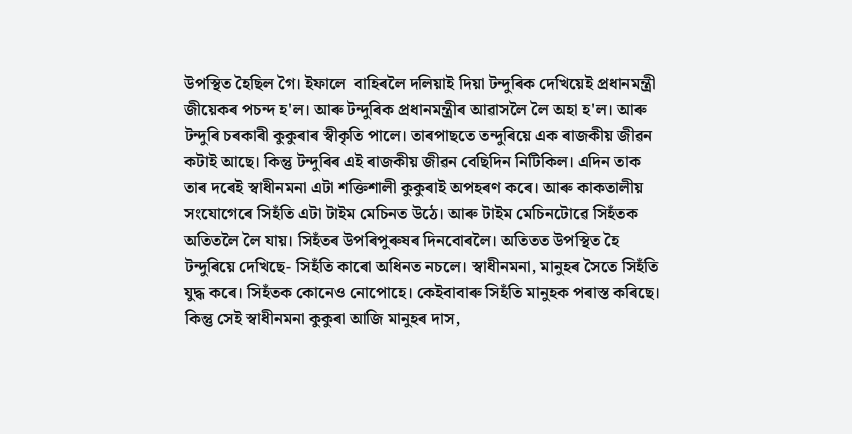উপস্থিত হৈছিল গৈ। ইফালে  বাহিৰলৈ দলিয়াই দিয়া টন্দুৰিক দেখিয়েই প্ৰধানমন্ত্ৰী জীয়েকৰ পচন্দ হ'ল। আৰু টন্দুৰিক প্ৰধানমন্ত্ৰীৰ আৱাসলৈ লৈ অহা হ'ল। আৰু টন্দুৰি চৰকাৰী কুকুৰাৰ স্বীকৃতি পালে। তাৰপাছতে তন্দুৰিয়ে এক ৰাজকীয় জীৱন কটাই আছে। কিন্তু টন্দুৰিৰ এই ৰাজকীয় জীৱন বেছিদিন নিটিকিল। এদিন তাক তাৰ দৰেই স্বাধীনমনা এটা শক্তিশালী কুকুৰাই অপহৰণ কৰে। আৰু কাকতালীয় সংযোগেৰে সিহঁতি এটা টাইম মেচিনত উঠে। আৰু টাইম মেচিনটোৱে সিহঁতক অতিতলৈ লৈ যায়। সিহঁতৰ উপৰিপুৰুষৰ দিনবোৰলৈ। অতিতত উপস্থিত হৈ টন্দুৰিয়ে দেখিছে- সিহঁতি কাৰো অধিনত নচলে। স্বাধীনমনা, মানুহৰ সৈতে সিহঁতি যুদ্ধ কৰে। সিহঁতক কোনেও নোপোহে। কেইবাবাৰু সিহঁতি মানুহক পৰাস্ত কৰিছে। কিন্তু সেই স্বাধীনমনা কুকুৰা আজি মানুহৰ দাস,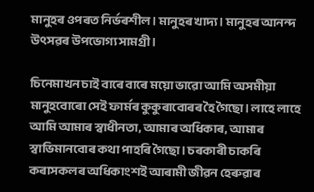মানুহৰ ওপৰত নিৰ্ভৰশীল। মানুহৰ খাদ্য। মানুহৰ আনন্দ উৎসৱৰ উপভোগ্য সামগ্ৰী।

চিনেমাখন চাই বাৰে বাৰে ময়ো ভাৱো আমি অসমীয়া মানুহবোৰো সেই ফাৰ্মৰ কুকুৰাবোৰৰ হৈ গৈছো। লাহে লাহে আমি আমাৰ স্বাধীনতা, আমাৰ অধিকাৰ, আমাৰ স্বাভিমানবোৰ কথা পাহৰি গৈছো। চৰকাৰী চাকৰি কৰাসকলৰ অধিকাংশই আৰামী জীৱন হেৰুৱাৰ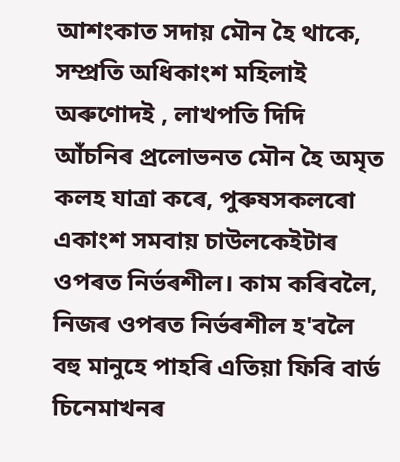আশংকাত সদায় মৌন হৈ থাকে, সম্প্ৰতি অধিকাংশ মহিলাই অৰুণোদই , লাখপতি দিদি আঁচনিৰ প্ৰলোভনত মৌন হৈ অমৃত কলহ যাত্ৰা কৰে, পুৰুষসকলৰো একাংশ সমবায় চাউলকেইটাৰ ওপৰত নিৰ্ভৰশীল। কাম কৰিবলৈ, নিজৰ ওপৰত নিৰ্ভৰশীল হ'বলৈ বহু মানুহে পাহৰি এতিয়া ফিৰি বাৰ্ড চিনেমাখনৰ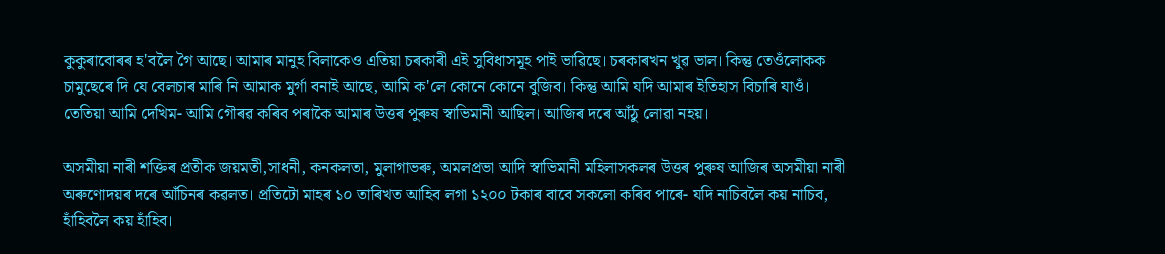কুকুৰাবোৰৰ হ'বলৈ গৈ আছে। আমাৰ মানুহ বিলাকেও এতিয়া চৰকাৰী এই সুবিধাসমূহ পাই ভাৱিছে। চৰকাৰখন খুৱ ভাল। কিন্তু তেওঁলোকক চামুছেৰে দি যে বেলচাৰ মাৰি নি আমাক মুৰ্গা বনাই আছে, আমি ক'লে কোনে কোনে বুজিব। কিন্তু আমি যদি আমাৰ ইতিহাস বিচাৰি যাওঁ। তেতিয়া আমি দেখিম- আমি গৌৰৱ কৰিব পৰাকৈ আমাৰ উত্তৰ পুৰুষ স্বাভিমানী আছিল। আজিৰ দৰে আঁঠু লোৱা নহয়।

অসমীয়া নাৰী শক্তিৰ প্ৰতীক জয়মতী,সাধনী, কনকলতা, মুলাগাভৰু, অমলপ্ৰভা আদি স্বাভিমানী মহিলাসকলৰ উত্তৰ পুৰুষ আজিৰ অসমীয়া নাৰী অৰুণোদয়ৰ দৰে আঁচিনৰ কৱলত। প্ৰতিটো মাহৰ ১০ তাৰিখত আহিব লগা ১২০০ টকাৰ বাবে সকলো কৰিব পাৰে- যদি নাচিবলৈ কয় নাচিব, হাঁহিবলৈ কয় হাঁহিব।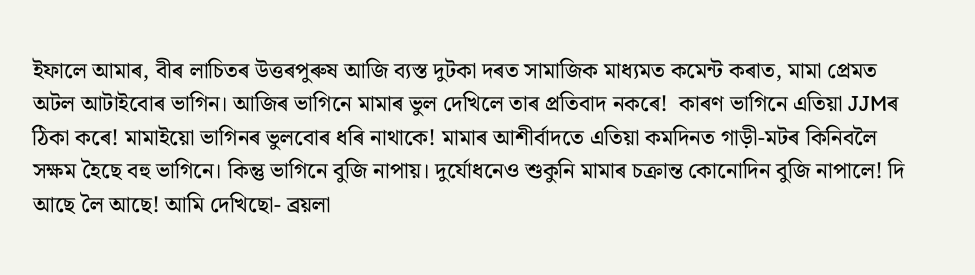ইফালে আমাৰ, বীৰ লাচিতৰ উত্তৰপুৰুষ আজি ব্যস্ত দুটকা দৰত সামাজিক মাধ্যমত কমেন্ট কৰাত, মামা প্ৰেমত অটল আটাইবোৰ ভাগিন। আজিৰ ভাগিনে মামাৰ ভুল দেখিলে তাৰ প্ৰতিবাদ নকৰে!  কাৰণ ভাগিনে এতিয়া JJMৰ ঠিকা কৰে! মামাইয়ো ভাগিনৰ ভুলবোৰ ধৰি নাথাকে! মামাৰ আশীৰ্বাদতে এতিয়া কমদিনত গাড়ী-মটৰ কিনিবলৈ সক্ষম হৈছে বহু ভাগিনে। কিন্তু ভাগিনে বুজি নাপায়। দুৰ্যোধনেও শুকুনি মামাৰ চক্ৰান্ত কোনোদিন বুজি নাপালে! দি আছে লৈ আছে! আমি দেখিছো- ব্ৰয়লা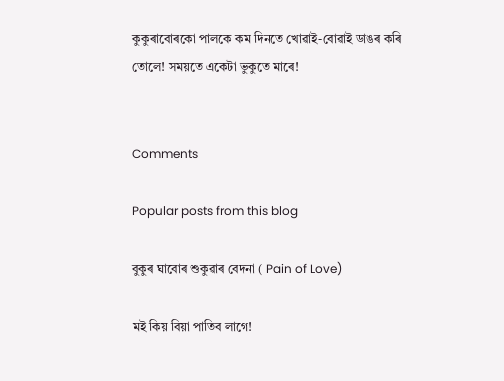কুকুৰাবোৰকো পালকে কম দিনতে খোৱাই-বোৱাই ডাঙৰ কৰি তোলে! সময়তে একেটা ভুকুতে মাৰে!


Comments

Popular posts from this blog

বুকুৰ ঘাবোৰ শুকুৱাৰ বেদনা ( Pain of Love)

মই কিয় বিয়া পাতিব লাগে!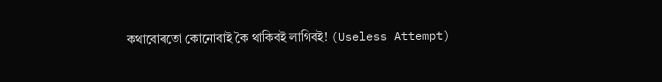কথাবোৰতো কোনোবাই কৈ থাকিবই লাগিবই! (Useless Attempt)